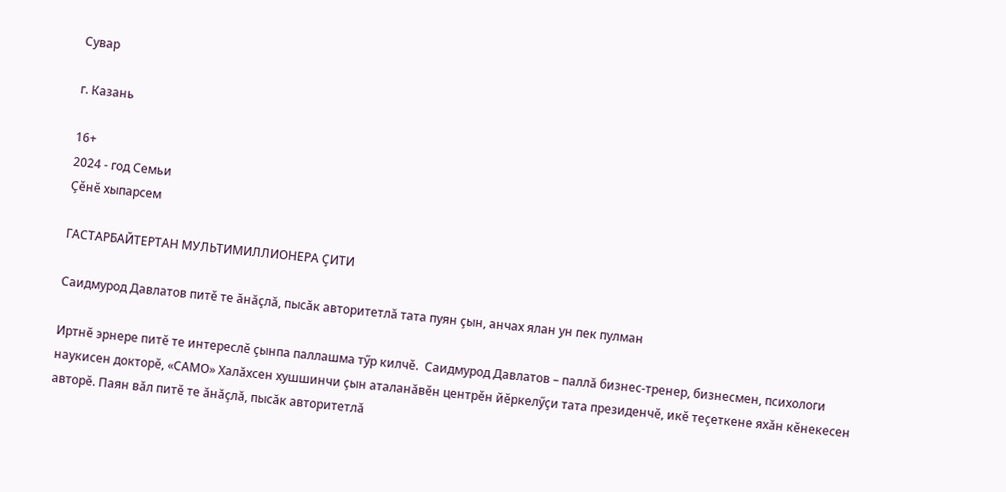Сувар

г. Казань

16+
2024 - год Семьи
Çӗнӗ хыпарсем

ГАСТАРБАЙТЕРТАН МУЛЬТИМИЛЛИОНЕРА ÇИТИ

Саидмурод Давлатов питӗ те ăнăçлă, пысăк авторитетлă тата пуян çын, анчах ялан ун пек пулман

Иртнӗ эрнере питӗ те интереслӗ çынпа паллашма тӳр килчӗ.  Саидмурод Давлатов – паллă бизнес-тренер, бизнесмен, психологи наукисен докторӗ, «САМО» Халăхсен хушшинчи çын аталанăвӗн центрӗн йӗркелӳçи тата президенчӗ, икӗ теçеткене яхăн кӗнекесен   авторӗ. Паян вăл питӗ те ăнăçлă, пысăк авторитетлă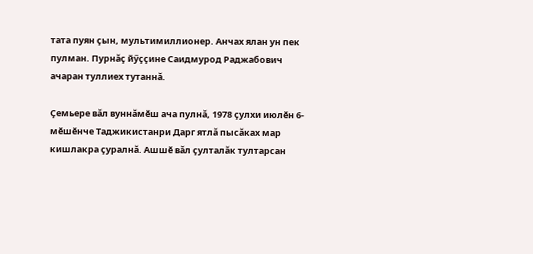тата пуян çын, мультимиллионер. Анчах ялан ун пек пулман. Пурнăç йӳççине Саидмурод Раджабович ачаран туллиех тутаннă.

Çемьере вăл вуннăмӗш ача пулнă, 1978 çулхи июлӗн 6-мӗшӗнче Таджикистанри Дарг ятлă пысăках мар кишлакра çуралнă. Ашшӗ вăл çулталăк тултарсан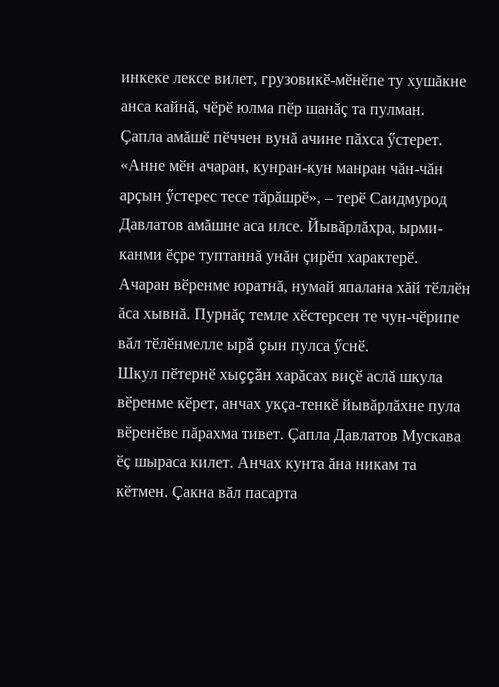инкеке лексе вилет, грузовикӗ-мӗнӗпе ту хушăкне анса кайнă, чӗрӗ юлма пӗр шанăç та пулман.
Çапла амăшӗ пӗччен вунă ачине пăхса ӳстерет. «Анне мӗн ачаран, кунран-кун манран чăн-чăн арçын ӳстерес тесе тăрăшрӗ», – терӗ Саидмурод Давлатов амăшне аса илсе. Йывăрлăхра, ырми-канми ӗçре туптаннă унăн çирӗп характерӗ. Ачаран вӗренме юратнă, нумай япалана хăй тӗллӗн ăса хывнă. Пурнăç темле хӗстерсен те чун-чӗрипе вăл тӗлӗнмелле ырă çын пулса ӳснӗ.
Шкул пӗтернӗ хыççăн харăсах виçӗ аслă шкула вӗренме кӗрет, анчах укçа-тенкӗ йывăрлăхне пула вӗренӗве пăрахма тивет. Çапла Давлатов Мускава ӗç шыраса килет. Анчах кунта ăна никам та кӗтмен. Çакна вăл пасарта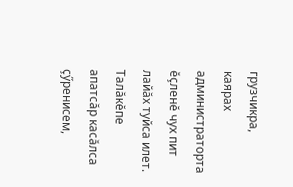грузчикра, каярах администраторта ӗçленӗ чух пит лайăх туйса илет. Талăкӗпе апатсăр касăлса çӳренисем,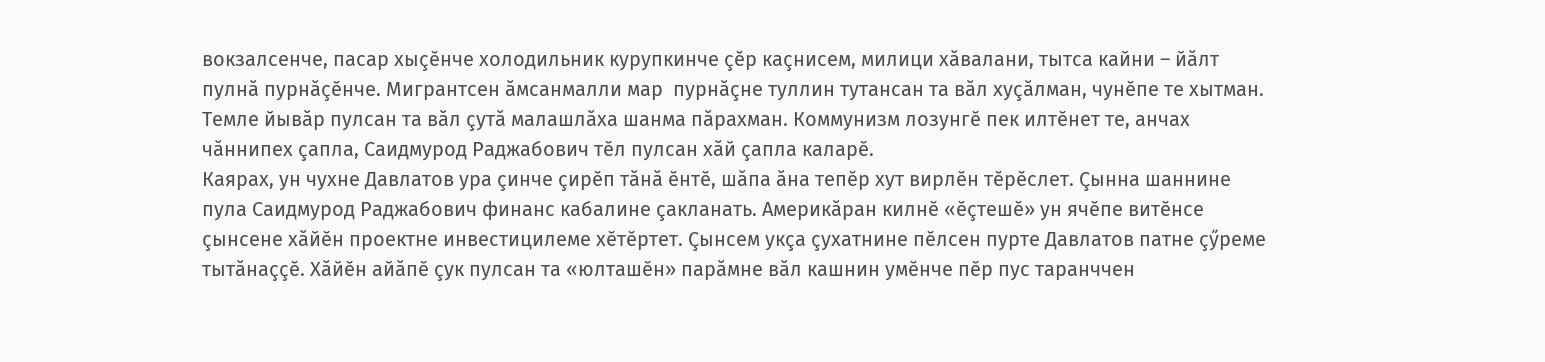вокзалсенче, пасар хыçӗнче холодильник курупкинче çӗр каçнисем, милици хăвалани, тытса кайни – йăлт пулнă пурнăçӗнче. Мигрантсен ăмсанмалли мар  пурнăçне туллин тутансан та вăл хуçăлман, чунӗпе те хытман. Темле йывăр пулсан та вăл çутă малашлăха шанма пăрахман. Коммунизм лозунгӗ пек илтӗнет те, анчах чăннипех çапла, Саидмурод Раджабович тӗл пулсан хăй çапла каларӗ.
Каярах, ун чухне Давлатов ура çинче çирӗп тăнă ӗнтӗ, шăпа ăна тепӗр хут вирлӗн тӗрӗслет. Çынна шаннине пула Саидмурод Раджабович финанс кабалине çакланать. Америкăран килнӗ «ӗçтешӗ» ун ячӗпе витӗнсе çынсене хăйӗн проектне инвестицилеме хӗтӗртет. Çынсем укçа çухатнине пӗлсен пурте Давлатов патне çӳреме тытăнаççӗ. Хăйӗн айăпӗ çук пулсан та «юлташӗн» парăмне вăл кашнин умӗнче пӗр пус таранччен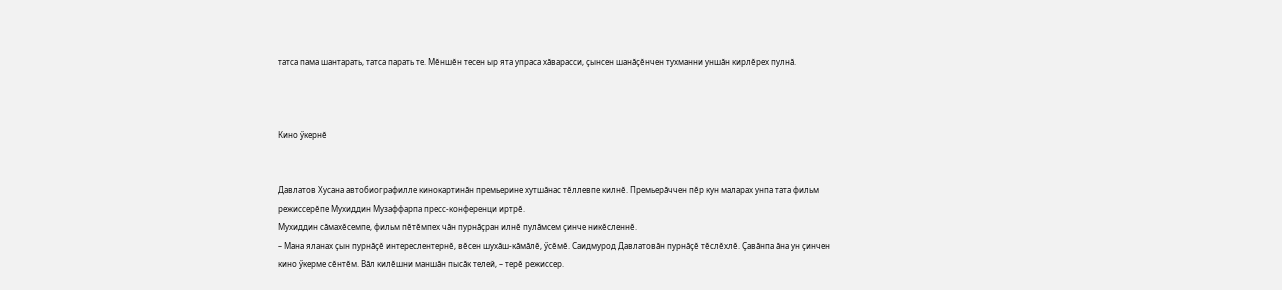татса пама шантарать, татса парать те. Мӗншӗн тесен ыр ята упраса хăварасси, çынсен шанăçӗнчен тухманни уншăн кирлӗрех пулнă.



Кино ӳкернӗ


Давлатов Хусана автобиографилле кинокартинăн премьерине хутшăнас тӗллевпе килнӗ. Премьерăччен пӗр кун маларах унпа тата фильм режиссерӗпе Мухиддин Музаффарпа пресс-конференци иртрӗ.
Мухиддин сăмахӗсемпе, фильм пӗтӗмпех чăн пурнăçран илнӗ пулăмсем çинче никӗсленнӗ.
– Мана яланах çын пурнăçӗ интереслентернӗ, вӗсен шухăш-кăмăлӗ, ӳсӗмӗ. Саидмурод Давлатовăн пурнăçӗ тӗслӗхлӗ. Çавăнпа ăна ун çинчен кино ӳкерме сӗнтӗм. Вăл килӗшни маншăн пысăк телей, – терӗ режиссер.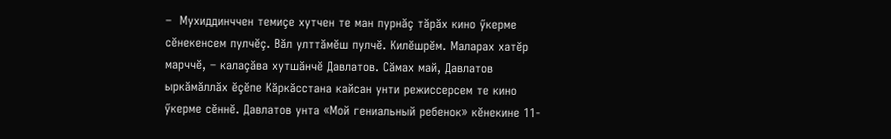–  Мухиддинччен темиçе хутчен те ман пурнăç тăрăх кино ӳкерме сӗнекенсем пулчӗç. Вăл улттăмӗш пулчӗ. Килӗшрӗм. Маларах хатӗр марччӗ, – калаçăва хутшăнчӗ Давлатов. Сăмах май, Давлатов ыркăмăллăх ӗçӗпе Кăркăсстана кайсан унти режиссерсем те кино ӳкерме сӗннӗ. Давлатов унта «Мой гениальный ребенок» кӗнекине 11-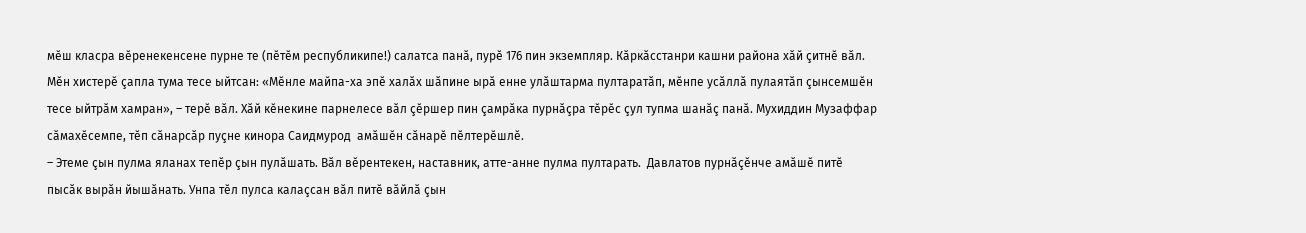мӗш класра вӗренекенсене пурне те (пӗтӗм республикипе!) салатса панă, пурӗ 176 пин экземпляр. Кăркăсстанри кашни района хăй çитнӗ вăл. Мӗн хистерӗ çапла тума тесе ыйтсан: «Мӗнле майпа-ха эпӗ халăх шăпине ырă енне улăштарма пултаратăп, мӗнпе усăллă пулаятăп çынсемшӗн тесе ыйтрăм хамран», – терӗ вăл. Хăй кӗнекине парнелесе вăл çӗршер пин çамрăка пурнăçра тӗрӗс çул тупма шанăç панă. Мухиддин Музаффар сăмахӗсемпе, тӗп сăнарсăр пуçне кинора Саидмурод  амăшӗн сăнарӗ пӗлтерӗшлӗ.
– Этеме çын пулма яланах тепӗр çын пулăшать. Вăл вӗрентекен, наставник, атте-анне пулма пултарать.  Давлатов пурнăçӗнче амăшӗ питӗ пысăк вырăн йышăнать. Унпа тӗл пулса калаçсан вăл питӗ вăйлă çын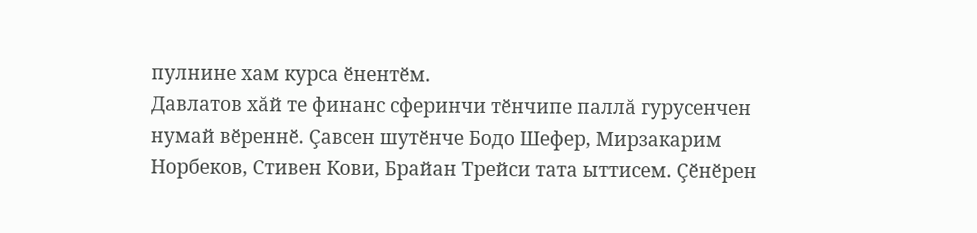пулнине хам курса ӗнентӗм.
Давлатов хăй те финанс сферинчи тӗнчипе паллă гурусенчен нумай вӗреннӗ. Çавсен шутӗнче Бодо Шефер, Мирзакарим Норбеков, Стивен Кови, Брайан Трейси тата ыттисем. Çӗнӗрен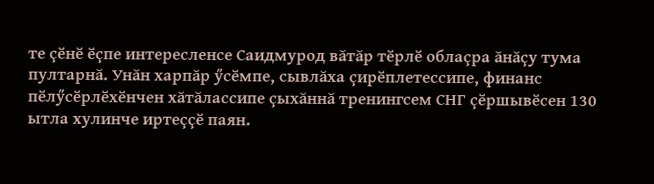те çӗнӗ ӗçпе интересленсе Саидмурод вăтăр тӗрлӗ облаçра ăнăçу тума пултарнă. Унăн харпăр ӳсӗмпе, сывлăха çирӗплетессипе, финанс пӗлӳсӗрлӗхӗнчен хăтăлассипе çыхăннă тренингсем СНГ çӗршывӗсен 130 ытла хулинче иртеççӗ паян.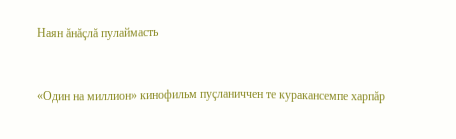Наян ăнăçлă пулаймасть


«Один на миллион» кинофильм пуçланиччен те куракансемпе харпăр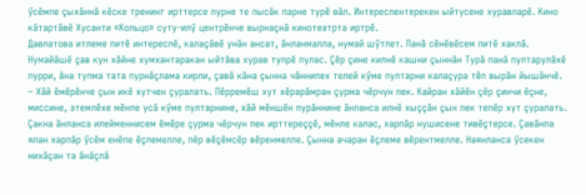ӳсӗмпе çыхăннă кӗске тренинг ирттерсе пурне те пысăк парне турӗ вăл. Интереслентерекен ыйтусене хуравларӗ. Кино кăтартăвӗ Хусанти «Кольцо» суту-илӳ центрӗнче вырнаçнă кинотеатрта иртрӗ.
Давлатова итлеме питӗ интереслӗ, калаçăвӗ унăн ансат, ăнланмалла, нумай шӳтлет. Панă сӗнӗвӗсем питӗ хаклă. Нумайăшӗ çав кун хăйне хумхантаракан ыйтăва хурав тупрӗ пулас. Çӗр çине килнӗ кашни çыннăн Турă панă пултарулăхӗ пурри, ăна тупма тата пурнăçлама кирли, çавă кăна çынна чăннипех телей кӳме пултарни калаçура тӗп вырăн йышăнчӗ.
– Хăй ӗмӗрӗнче çын икӗ хутчен çуралать. Пӗрремӗш хут хӗрарăмран çурма чӗрчун пек. Кайран хăйӗн çӗр çинчи ӗçне, миссине, этемлӗхе мӗнпе усă кӳме пултарнине, хăй мӗншӗн пурăннине ăнланса илнӗ хыççăн çын пек тепӗр хут çуралать. Çакна ăнланса илейменнисем ӗмӗре çурма чӗрчун пек ирттереççӗ, мӗнле калас, харпăр нушисене тивӗçтерсе. Çавăнпа ялан харпăр ӳсӗм енӗпе ӗçлемелле, пӗр вӗçӗмсӗр вӗренмелле. Çынна ачаран ӗçлеме вӗрентмелле. Наянланса ӳсекен нихăçан та ăнăçлă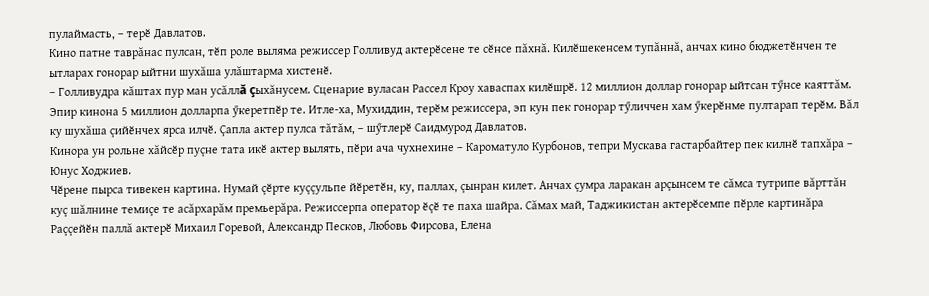пулаймасть, – терӗ Давлатов.
Кино патне таврăнас пулсан, тӗп роле выляма режиссер Голливуд актерӗсене те сӗнсе пăхнă. Килӗшекенсем тупăннă, анчах кино бюджетӗнчен те ытларах гонорар ыйтни шухăша улăштарма хистенӗ.
– Голливудра кăштах пур ман усăллă çыхăнусем. Сценарие вуласан Рассел Кроу хаваспах килӗшрӗ. 12 миллион доллар гонорар ыйтсан тӳнсе каяттăм. Эпир кинона 5 миллион долларпа ӳкеретпӗр те. Итле-ха, Мухиддин, терӗм режиссера, эп кун пек гонорар тӳличчен хам ӳкерӗнме пултарап терӗм. Вăл ку шухăша çийӗнчех ярса илчӗ. Çапла актер пулса тăтăм, – шӳтлерӗ Саидмурод Давлатов.
Кинора ун рольне хăйсӗр пуçне тата икӗ актер вылять, пӗри ача чухнехине – Кароматуло Курбонов, тепри Мускава гастарбайтер пек килнӗ тапхăра – Юнус Ходжиев.
Чӗрене пырса тивекен картина. Нумай çӗрте куççульпе йӗретӗн, ку, паллах, çынран килет. Анчах çумра ларакан арçынсем те сăмса тутрипе вăрттăн куç шăлнине темиçе те асăрхарăм премьерăра. Режиссерпа оператор ӗçӗ те паха шайра. Сăмах май, Таджикистан актерӗсемпе пӗрле картинăра Раççейӗн паллă актерӗ Михаил Горевой, Александр Песков, Любовь Фирсова, Елена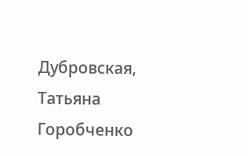Дубровская, Татьяна Горобченко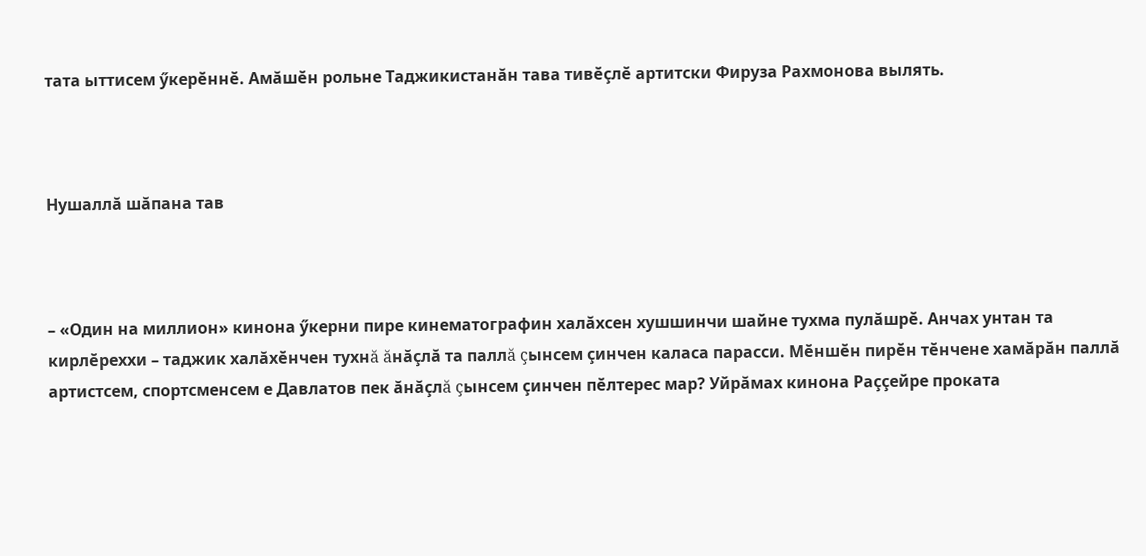тата ыттисем ӳкерӗннӗ. Амăшӗн рольне Таджикистанăн тава тивӗçлӗ артитски Фируза Рахмонова вылять.



Нушаллă шăпана тав



– «Один на миллион» кинона ӳкерни пире кинематографин халăхсен хушшинчи шайне тухма пулăшрӗ. Анчах унтан та кирлӗреххи – таджик халăхӗнчен тухнă ăнăçлă та паллă çынсем çинчен каласа парасси. Мӗншӗн пирӗн тӗнчене хамăрăн паллă артистсем, спортсменсем е Давлатов пек ăнăçлă çынсем çинчен пӗлтерес мар? Уйрăмах кинона Раççейре проката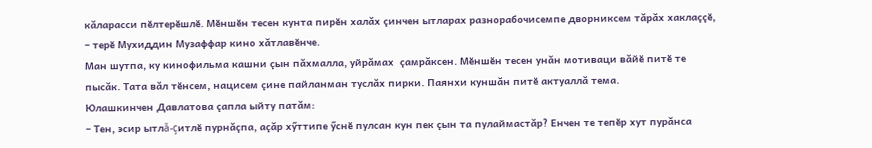кăларасси пӗлтерӗшлӗ. Мӗншӗн тесен кунта пирӗн халăх çинчен ытларах разнорабочисемпе дворниксем тăрăх хаклаççӗ, – терӗ Мухиддин Музаффар кино хăтлавӗнче.
Ман шутпа, ку кинофильма кашни çын пăхмалла, уйрăмах  çамрăксен. Мӗншӗн тесен унăн мотиваци вăйӗ питӗ те пысăк. Тата вăл тӗнсем, нацисем çине пайланман туслăх пирки. Паянхи куншăн питӗ актуаллă тема.
Юлашкинчен Давлатова çапла ыйту патăм:
– Тен, эсир ытлă-çитлӗ пурнăçпа, аçăр хӳттипе ӳснӗ пулсан кун пек çын та пулаймастăр? Енчен те тепӗр хут пурăнса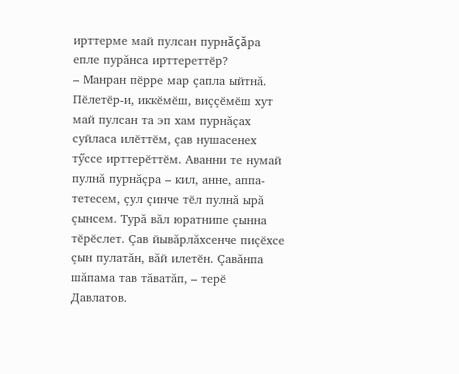ирттерме май пулсан пурнăçăра епле пурăнса ирттереттӗр?
– Манран пӗрре мар çапла ыйтнă. Пӗлетӗр-и, иккӗмӗш, виççӗмӗш хут май пулсан та эп хам пурнăçах суйласа илӗттӗм, çав нушасенех тӳссе ирттерӗттӗм. Аванни те нумай пулнă пурнăçра – кил, анне, аппа-тетесем, çул çинче тӗл пулнă ырă çынсем. Турă вăл юратнипе çынна тӗрӗслет. Çав йывăрлăхсенче пиçӗхсе çын пулатăн, вăй илетӗн. Çавăнпа шăпама тав тăватăп, – терӗ Давлатов.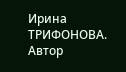Ирина ТРИФОНОВА.
Автор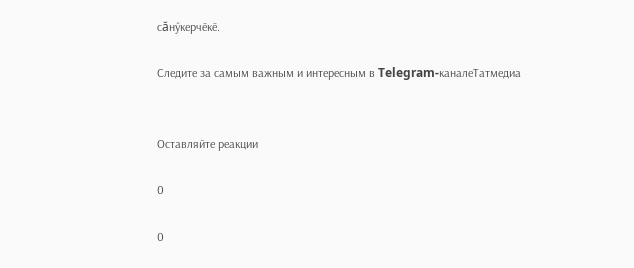сăнӳкерчӗкӗ.

Следите за самым важным и интересным в Telegram-каналеТатмедиа


Оставляйте реакции

0

0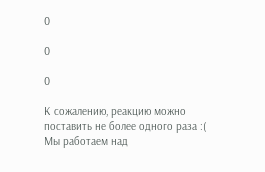0

0

0

К сожалению, реакцию можно поставить не более одного раза :(
Мы работаем над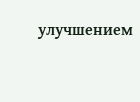улучшением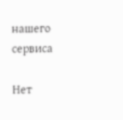нашего сервиса

Нет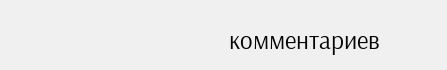комментариев